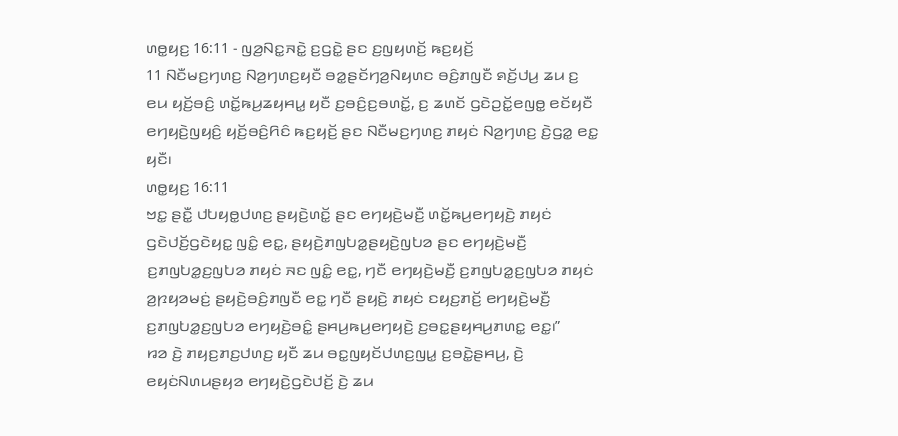ꤛꤥ꤭ꤟꤢ꤬ 16:11 - ꤜꤤ꤬ꤡꤢ꤭ꤏꤢꤧ꤭ ꤢ꤬ꤞꤢꤧ꤭ ꤔꤢ ꤢ꤬ꤜꤟꤛꤢꤩ꤬ ꤒꤢ꤬ꤟꤢꤩ꤬
11 ꤡꤢꤪꤗꤢ꤬ꤚꤛꤢ꤬ ꤡꤤ꤬ꤚꤛꤢ꤬ꤟꤢꤪ ꤋꤤ꤭ꤔꤢꤩꤚꤤ꤬ꤡꤟꤛꤢ ꤋꤢꤨ꤬ꤊꤜꤢꤪ ꤎꤢꤩ꤬ꤓꤣ꤬ ꤘꤣ ꤢ꤬ ꤕꤣ ꤟꤢꤩ꤬ꤋꤢꤨ꤬ ꤛꤢꤩ꤭ꤒꤣ꤬ꤘꤟꤌꤣ꤭ ꤟꤢꤪ ꤢ꤬ꤋꤢꤨ꤬ꤢ꤬ꤋꤛꤢꤩ꤭, ꤢ꤬ ꤘꤛꤢꤩ ꤞꤢꤧꤑꤢꤩ꤭ꤕꤜꤥ꤭ ꤕꤢꤩꤟꤢꤪ ꤕꤚꤟꤢꤧ꤬ꤜꤟꤢꤨ꤬ ꤟꤢꤩ꤬ꤋꤢꤨ꤬ꤖꤢꤨ ꤒꤢ꤬ꤟꤢꤩ꤬ ꤔꤢ ꤡꤢꤪꤗꤢ꤬ꤚꤛꤢ꤬ ꤊꤟꤢꤦ ꤡꤤ꤬ꤚꤛꤢ꤬ ꤢꤧ꤬ꤞꤤ꤭ ꤕꤢ꤭ ꤟꤢꤪ꤯
ꤛꤥ꤭ꤟꤢ꤬ 16:11
ꤠꤢ꤭ ꤔꤢꤪ꤭ ꤓꤝꤟꤥ꤭ꤓꤛꤢ꤬ ꤔꤟꤢꤧ꤬ꤛꤢꤩ꤭ ꤔꤢ ꤕꤚꤟꤢꤧ꤬ꤗꤢꤪ꤬ ꤛꤢꤩ꤭ꤒꤣ꤬ꤕꤚꤟꤢꤧ꤬ ꤊꤟꤢꤦ ꤞꤢꤧꤓꤢꤩ꤬ꤞꤢꤧꤟꤢ꤭ ꤜꤢꤨ꤭ ꤕꤢ꤭, ꤔꤟꤢꤧ꤬ꤊꤜꤝꤤ꤭ꤔꤟꤢꤧ꤬ꤜꤝꤤ ꤔꤢ ꤕꤚꤟꤢꤧ꤬ꤗꤢꤪ꤬ ꤢ꤬ꤊꤜꤝꤤ꤭ꤢ꤬ꤜꤝꤤ ꤊꤟꤢꤦ ꤏꤢ ꤜꤢꤨ꤭ ꤕꤢ꤭, ꤚꤢꤪ ꤕꤚꤟꤢꤧ꤬ꤗꤢꤪ꤬ ꤢ꤬ꤊꤜꤝꤤ꤭ꤢ꤬ꤜꤝꤤ ꤊꤟꤢꤦ ꤤ꤬ꤐꤟꤤꤗꤢꤦ꤬ ꤔꤟꤢꤧ꤬ꤋꤢꤨ꤬ꤊꤜꤢꤪ ꤕꤢ꤭ ꤚꤢꤪ ꤔꤟꤢꤧ꤬ ꤊꤟꤢꤦ ꤢꤟꤢ꤬ꤊꤢꤩ꤬ ꤕꤚꤟꤢꤧ꤬ꤗꤢꤪ꤬ ꤢ꤬ꤊꤜꤝꤤ꤭ꤢ꤬ꤜꤝꤤ ꤕꤚꤟꤢꤧ꤬ꤋꤢꤨ꤭ ꤔꤌꤣ꤬ꤒꤣ꤬ꤕꤚꤟꤢꤧ꤬ ꤢ꤬ꤋꤢ꤭ꤔꤟꤌꤣ꤬ꤊꤛꤢ꤭ ꤕꤢ꤭꤯”
ꤙꤤ ꤢꤧ꤬ ꤊꤟꤢ꤬ꤊꤢ꤬ꤓꤛꤢ꤬ ꤟꤢꤪ ꤘꤣ ꤋꤢ꤭ꤜꤟꤢꤩꤓꤛꤢ꤬ꤜꤣ꤭ ꤢ꤬ꤋꤢꤧ꤭ꤔꤌꤣ꤬, ꤢꤧ꤬ ꤕꤟꤢꤦꤡꤛꤣꤔꤟꤤ ꤕꤚꤟꤢꤧ꤬ꤞꤢꤧꤓꤢꤩ꤬ ꤢꤧ꤬ ꤘꤣ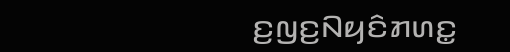ꤢ꤬ꤜꤢ꤬ꤡꤟꤢꤨꤊꤛꤢ꤭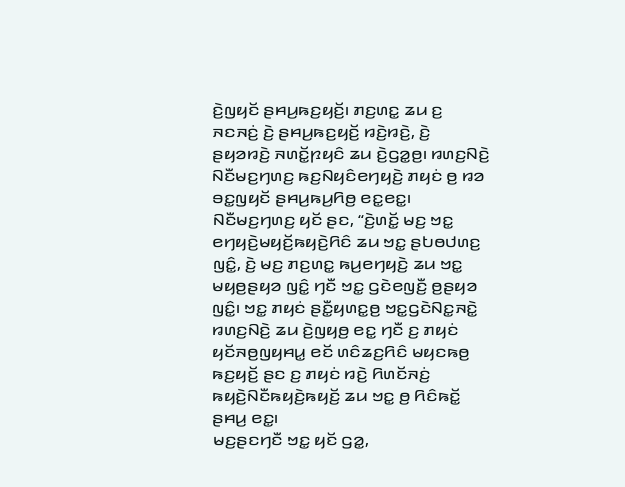ꤢꤧ꤬ꤜꤟꤢꤩ ꤔꤌꤣ꤬ꤒꤢ꤬ꤟꤢꤩ꤬꤯ ꤊꤢ꤬ꤛꤢ꤭ ꤘꤣ ꤢ꤬ ꤏꤢꤏꤢꤦ꤬ ꤢꤧ꤬ ꤔꤌꤣ꤬ꤒꤢ꤬ꤟꤢꤩ꤬ ꤙꤢꤧ꤬ꤙꤢꤧ꤬, ꤢꤧ꤬ ꤔꤟꤤꤙꤢꤧ꤬ ꤏꤛꤢꤩ꤭ꤐꤟꤢꤨ ꤘꤣ ꤢꤧ꤬ꤞꤤ꤭ꤥ꤬꤯ ꤙꤛꤢ꤬ꤡꤢꤧ꤬ ꤡꤢꤪꤗꤢ꤬ꤚꤛꤢ꤬ ꤒꤢ꤬ꤡꤟꤢꤨꤕꤚꤟꤢꤧ꤬ ꤊꤟꤢꤦ ꤥ꤬ ꤙꤤ ꤋꤢ꤭ꤜꤟꤢꤩ ꤔꤌꤣ꤬ꤒꤣ꤬ꤖꤥ꤬ ꤕꤢ꤭ꤕꤢ꤭꤯
ꤡꤢꤪꤗꤢ꤬ꤚꤛꤢ꤬ ꤟꤢꤩ ꤔꤢ, “ꤢꤧ꤬ꤛꤢꤩ꤭ ꤗꤢ꤬ ꤠꤢ꤭ ꤕꤚꤟꤢꤧ꤬ꤗꤟꤢꤩ꤬ꤒꤟꤢꤧ꤬ꤖꤢꤨ ꤘꤣ ꤠꤢ꤭ ꤔꤝꤥꤓꤛꤢ꤬ ꤜꤢꤨ꤭, ꤢꤧ꤬ ꤗꤢ꤬ ꤊꤢ꤬ꤛꤢ꤭ ꤒꤣ꤬ꤕꤚꤟꤢꤧ꤬ ꤘꤣ ꤠꤢ꤭ ꤗꤟꤥ꤬ꤔꤟꤤ ꤜꤢꤨ꤭ ꤚꤢꤪ ꤠꤢ꤭ ꤞꤢꤧꤕꤜꤢꤪ꤬ ꤥ꤬ꤔꤟꤤ ꤜꤢꤨ꤭꤯ ꤠꤢ꤭ ꤊꤟꤢꤦ ꤔꤢꤪ꤭ꤟꤛꤢ꤭ꤥ꤬ ꤠꤢ꤭ꤞꤢꤧꤡꤢ꤭ꤏꤢꤧ꤭ ꤙꤛꤢ꤬ꤡꤢꤧ꤬ ꤘꤣ ꤢꤧ꤬ꤜꤟꤥ꤬ ꤕꤢ꤭ ꤚꤢꤪ ꤢ꤬ ꤊꤟꤢꤦ ꤟꤢꤩꤏꤥ꤬ꤜꤟꤌꤣ꤭ ꤕꤢꤩ ꤛꤢꤨꤘꤢ꤬ꤖꤢꤨ ꤗꤟꤢꤒꤥ꤬ ꤒꤢ꤬ꤟꤢꤩ꤬ ꤔꤢ ꤢ꤬ ꤊꤟꤢꤦ ꤙꤢꤧ꤬ ꤖꤛꤢꤩꤏꤢꤦ꤬ ꤒꤟꤢꤧ꤬ꤡꤢꤪꤒꤟꤢꤧ꤬ꤒꤟꤢꤩ꤬ ꤘꤣ ꤠꤢ꤭ ꤥ꤬ ꤖꤢꤨꤒꤢꤩ꤭ ꤔꤌꤣ꤬ ꤕꤢ꤭꤯
ꤗꤢ꤬ꤔꤢꤚꤢꤪ ꤠꤢ꤭ ꤟꤢꤩ ꤞꤤ꤭,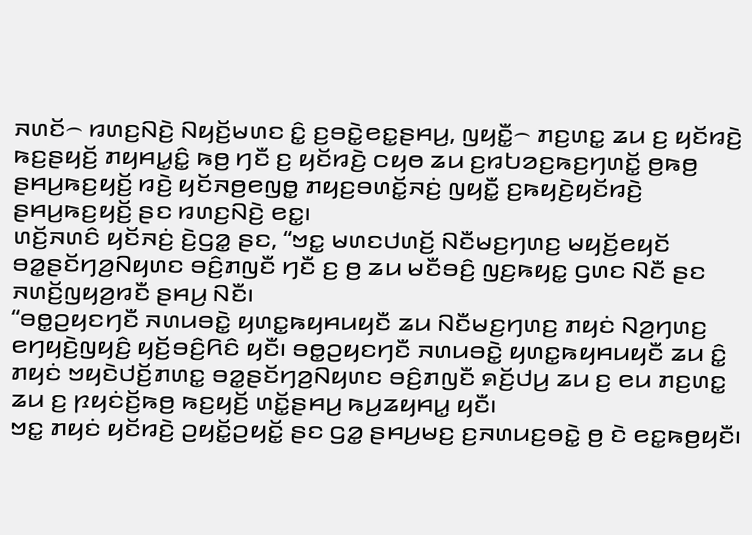ꤏꤛꤢꤩ꤮ ꤙꤛꤢ꤬ꤡꤢꤧ꤬ ꤡꤟꤢꤩ꤬ꤗꤛꤢ ꤢꤨ꤭ ꤢ꤬ꤋꤢꤧ꤭ꤕꤢ꤭ꤔꤌꤣ꤬, ꤜꤟꤢꤪ꤭꤮ ꤊꤢ꤬ꤛꤢ꤭ ꤘꤣ ꤢ꤬ ꤟꤢꤩꤙꤢꤧ꤬ ꤒꤢ꤬ꤔꤟꤢꤩ꤬ ꤊꤟꤌꤣ꤭ꤢꤨ꤭ ꤒꤥ꤬ ꤚꤢꤪ ꤢ꤬ ꤟꤢꤩꤙꤢꤧ꤬ ꤍꤟꤥ ꤘꤣ ꤢ꤬ꤙꤝꤤꤢ꤬ꤒꤢ꤬ꤚꤛꤢꤩ꤭ ꤥ꤬ꤒꤥ꤬ ꤔꤌꤣ꤬ꤒꤢ꤬ꤟꤢꤩ꤬ ꤙꤢꤧ꤬ ꤟꤢꤩꤏꤥ꤬ꤕꤜꤥ꤭ ꤊꤟꤢ꤬ꤋꤛꤢꤩ꤭ꤏꤢꤦ꤬ ꤜꤟꤢꤪ꤭ ꤢ꤬ꤒꤟꤢꤧ꤬ꤟꤢꤩꤙꤢꤧ꤬ ꤔꤌꤣ꤬ꤒꤢ꤬ꤟꤢꤩ꤬ ꤔꤢ ꤙꤛꤢ꤬ꤡꤢꤧ꤬ ꤕꤢ꤭꤯
ꤛꤢꤩ꤬ꤏꤛꤢꤨ ꤟꤢꤩꤏꤢꤦ꤬ ꤢꤧ꤬ꤞꤤ꤭ ꤔꤢ, “ꤠꤢ꤭ ꤗꤛꤢꤓꤛꤢꤩ꤬ ꤡꤢꤪꤗꤢ꤬ꤚꤛꤢ꤬ ꤗꤟꤢꤩ꤬ꤕꤟꤢꤩ ꤋꤤ꤭ꤔꤢꤩꤚꤤ꤬ꤡꤟꤛꤢ ꤋꤢꤨ꤬ꤊꤜꤢꤪ ꤚꤢꤪ ꤢ꤬ ꤥ꤬ ꤘꤣ ꤗꤢꤪꤋꤢꤨ꤬ ꤜꤢ꤬ꤒꤟꤢ꤭ ꤞꤛꤢ ꤡꤢꤪ ꤔꤢ ꤏꤛꤢꤩ꤬ꤜꤟꤤ꤬ꤙꤢꤪ ꤔꤌꤣ꤬ ꤡꤢꤪ꤯
“ꤋꤥ꤭ꤑꤟꤢꤚꤢꤪ ꤏꤛꤣꤋꤢꤧ꤭ ꤟꤛꤢ꤭ꤒꤟꤌꤣꤟꤢꤪ ꤘꤣ ꤡꤢꤪꤗꤢ꤬ꤚꤛꤢ꤬ ꤊꤟꤢꤦ ꤡꤤ꤬ꤚꤛꤢ꤬ ꤕꤚꤟꤢꤧ꤬ꤜꤟꤢꤨ꤬ ꤟꤢꤩ꤬ꤋꤢꤨ꤬ꤖꤢꤨ ꤟꤢꤪ꤯ ꤋꤥ꤭ꤑꤟꤢꤚꤢꤪ ꤏꤛꤣꤋꤢꤧ꤭ ꤟꤛꤢ꤭ꤒꤟꤌꤣꤟꤢꤪ ꤘꤣ ꤢꤨ꤭ ꤊꤟꤢꤦ ꤠꤟꤢꤧꤓꤢꤩ꤬ꤊꤛꤢ꤭ ꤋꤤ꤭ꤔꤢꤩꤚꤤ꤬ꤡꤟꤛꤢ ꤋꤢꤨ꤬ꤊꤜꤢꤪ ꤎꤢꤩ꤬ꤓꤣ꤬ ꤘꤣ ꤢ꤬ ꤕꤣ ꤊꤢ꤬ꤛꤢ꤭ ꤘꤣ ꤢ꤬ ꤐꤟꤢꤦꤢꤩ꤬ꤒꤥ꤬ ꤒꤢ꤬ꤟꤢꤩ꤬ ꤛꤢꤩ꤭ꤔꤌꤣ꤬ ꤒꤣ꤬ꤘꤟꤌꤣ꤭ ꤟꤢꤪ꤯
ꤠꤢ꤭ ꤊꤟꤢꤦ ꤟꤢꤩꤙꤢꤧ꤬ ꤑꤟꤢꤩ꤭ꤑꤟꤢꤩ꤭ ꤔꤢ ꤞꤤ꤭ ꤔꤌꤣ꤬ꤗꤢ꤬ ꤢ꤬ꤏꤛꤣꤢ꤬ꤋꤢꤧ꤭ ꤥ꤬ ꤢꤧ ꤕꤢ꤭ꤒꤥ꤬ꤟꤢꤪ꤯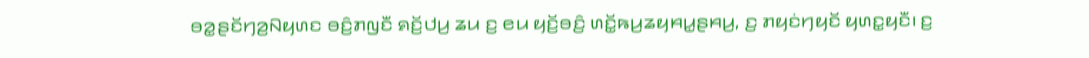ꤋꤤ꤭ꤔꤢꤩꤚꤤ꤬ꤡꤟꤛꤢ ꤋꤢꤨ꤬ꤊꤜꤢꤪ ꤎꤢꤩ꤬ꤓꤣ꤬ ꤘꤣ ꤢ꤬ ꤕꤣ ꤟꤢꤩ꤬ꤋꤢꤨ꤬ ꤛꤢꤩ꤭ꤒꤣ꤬ꤘꤟꤌꤣ꤭ꤔꤌꤣ꤬, ꤢ꤬ ꤊꤟꤢꤦꤚꤟꤢꤩ ꤟꤛꤢ꤭ꤟꤢꤪ꤯ ꤢ꤬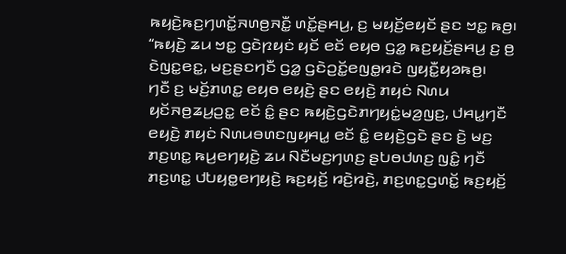ꤒꤟꤢꤧ꤬ꤒꤢ꤬ꤚꤛꤢꤩ꤭ꤏꤛꤥ꤬ꤏꤢꤪ꤭ ꤛꤢꤩ꤭ꤔꤌꤣ꤬, ꤢ꤬ ꤗꤟꤢꤩ꤬ꤕꤟꤢꤩ ꤔꤢ ꤠꤢ꤭ ꤒꤥ꤬꤯
“ꤒꤟꤢꤧ꤬ ꤘꤣ ꤠꤢ꤭ ꤞꤢꤧꤐꤟꤢꤦ ꤟꤢꤩ ꤕꤢꤩ ꤕꤟꤥ ꤞꤤ꤭ ꤒꤢ꤬ꤟꤢꤩ꤬ꤔꤌꤣ꤬ ꤢ꤬ ꤥ꤬ ꤢꤧꤜꤢ꤭ꤕꤢ꤭, ꤗꤢ꤬ꤔꤢꤚꤢꤪ ꤞꤤ꤭ ꤞꤢꤧꤑꤢꤩ꤭ꤕꤜꤥ꤭ꤙꤢꤧ ꤜꤟꤢꤪ꤭ꤟꤤꤒꤥ꤬꤯
ꤚꤢꤪ ꤢ꤬ ꤗꤢꤩ꤬ꤊꤛꤢ꤭ ꤕꤟꤥ ꤕꤟꤢꤧ꤬ ꤔꤢ ꤕꤟꤢꤧ꤬ ꤊꤟꤢꤦ ꤡꤛꤣ ꤟꤢꤩꤏꤥ꤬ꤘꤣ꤬ꤑꤢ꤭ ꤕꤢꤩ ꤢꤨ꤭ ꤔꤢ ꤒꤟꤢꤧ꤬ꤞꤢꤧꤊꤚꤟꤢꤦ꤭ꤗꤤ꤬ꤜꤢ꤬, ꤓꤌꤣ꤭ꤚꤢꤪ ꤕꤟꤢꤧ꤬ ꤊꤟꤢꤦ ꤡꤛꤣꤋꤛꤢꤜꤟꤌꤣ꤭ ꤕꤢꤩ ꤢꤨ꤭ ꤕꤟꤢꤧ꤬ꤞꤢꤧ ꤔꤢ ꤢꤧ꤬ ꤗꤢ꤬ ꤊꤢ꤬ꤛꤢ꤭ ꤒꤣ꤬ꤕꤚꤟꤢꤧ꤬ ꤘꤣ ꤡꤢꤪꤗꤢ꤬ꤚꤛꤢ꤬ ꤔꤝꤥꤓꤛꤢ꤬ ꤜꤢꤨ꤭ ꤚꤢꤪ ꤊꤢ꤬ꤛꤢ꤭ ꤓꤝꤟꤥ꤭ꤕꤚꤟꤢꤧ꤬ ꤒꤢ꤬ꤟꤢꤩ꤬ ꤙꤢꤧ꤬ꤙꤢꤧ꤬, ꤊꤢ꤬ꤛꤢ꤭ꤞꤛꤢꤩ꤭ ꤒꤢ꤬ꤟꤢꤩ꤬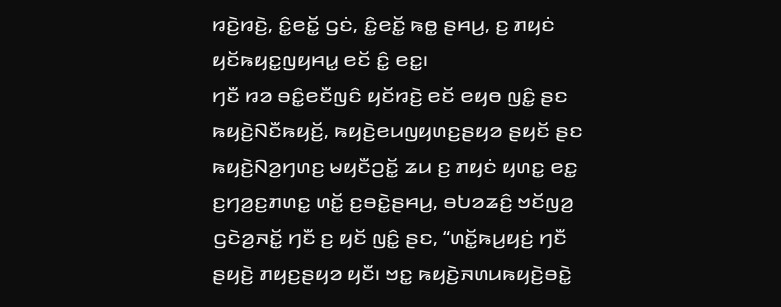ꤙꤢꤧ꤬ꤙꤢꤧ꤬, ꤢꤨ꤭ꤕꤢꤩ꤭ ꤞꤢꤦ, ꤢꤨ꤭ꤕꤢꤩ꤭ ꤒꤥ꤭ ꤔꤌꤣ꤬, ꤢ꤬ ꤊꤟꤢꤦ ꤟꤢꤩꤒꤟꤢ꤭ꤜꤟꤌꤣ꤭ ꤕꤢꤩ ꤢꤨ꤭ ꤕꤢ꤭꤯
ꤚꤢꤪ ꤙꤤ ꤋꤢꤨ꤭ꤕꤢꤪꤜꤢꤨ ꤟꤢꤩꤙꤢꤧ꤬ ꤕꤢꤩ ꤕꤟꤥ ꤜꤢꤨ꤭ ꤔꤢ ꤒꤟꤢꤧ꤬ꤡꤢꤪꤒꤟꤢꤩ꤬, ꤒꤟꤢꤧ꤬ꤕꤣꤜꤟꤛꤢ꤬ꤔꤟꤤ ꤔꤟꤢꤩ ꤔꤢ ꤒꤟꤢꤧ꤬ꤡꤤ꤬ꤚꤛꤢ꤬ ꤗꤟꤢꤪꤑꤢꤩ꤭ ꤘꤣ ꤢ꤬ ꤊꤟꤢꤦ ꤟꤛꤢ꤭ ꤕꤢ꤭ ꤢ꤬ꤚꤤ꤬ꤢ꤬ꤊꤛꤢ꤭ ꤛꤢꤩ꤭ ꤢ꤬ꤋꤢꤧ꤭ꤔꤌꤣ꤬, ꤋꤝꤤꤘꤢꤨ꤬ ꤠꤢꤩꤜꤤ꤬ ꤞꤢꤧꤤ꤬ꤏꤢꤩ꤭ ꤚꤢꤪ ꤢ꤬ ꤟꤢꤩ ꤜꤢꤨ꤭ ꤔꤢ, “ꤛꤢꤩ꤭ꤒꤣ꤬ꤟꤢꤦ꤬ ꤚꤢꤪ ꤔꤟꤢꤧ꤬ ꤊꤟꤢ꤬ꤔꤟꤤ ꤟꤢꤪ꤯ ꤠꤢ꤭ ꤒꤟꤢꤧ꤬ꤏꤛꤣꤒꤟꤢꤧ꤬ꤋꤢꤧ꤭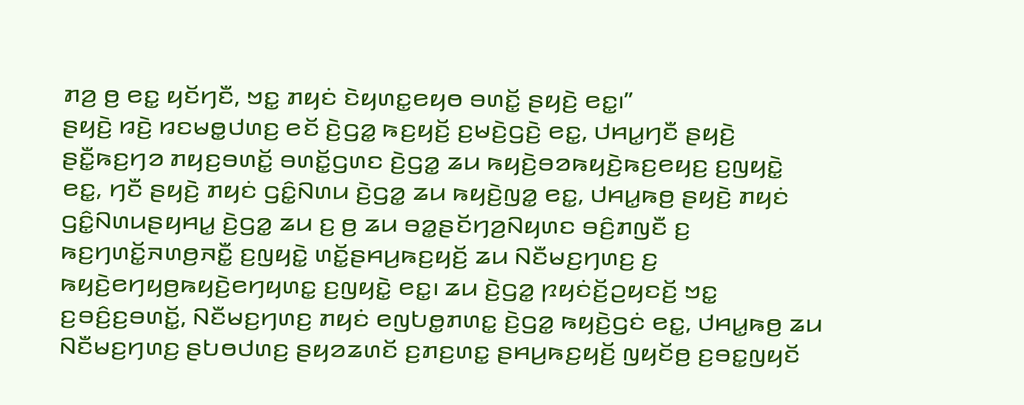ꤊꤤ꤬ ꤥ꤬ ꤕꤢ꤭ ꤟꤢꤩꤚꤢꤪ, ꤠꤢ꤭ ꤊꤟꤢꤦ ꤢꤧꤟꤛꤢ꤭ꤕꤟꤥ ꤋꤛꤢꤩ꤭ ꤔꤟꤢꤧ꤬ ꤕꤢ꤭꤯”
ꤔꤟꤢꤧ꤬ ꤙꤢꤧ꤬ ꤙꤢꤗꤥ꤭ꤓꤛꤢ꤬ ꤕꤢꤩ ꤢꤧ꤬ꤞꤤ꤭ ꤒꤢ꤬ꤟꤢꤩ꤬ ꤢ꤬ꤗꤢꤧ꤬ꤞꤢꤧ꤬ ꤕꤢ꤭, ꤓꤌꤣ꤭ꤚꤢꤪ ꤔꤟꤢꤧ꤬ ꤔꤢꤪ꤭ꤒꤢ꤬ꤚꤤ ꤊꤟꤢ꤬ꤋꤛꤢꤩ꤭ ꤋꤛꤢꤩ꤭ꤞꤛꤢ ꤢꤧ꤬ꤞꤤ꤭ ꤘꤣ ꤒꤟꤢꤧ꤬ꤋꤤꤒꤟꤢꤧ꤬ꤒꤢ꤬ꤕꤟꤢ꤬ ꤢ꤬ꤜꤟꤢꤧ꤭ ꤕꤢ꤭, ꤚꤢꤪ ꤔꤟꤢꤧ꤬ ꤊꤟꤢꤦ ꤞꤢꤨ꤭ꤡꤛꤣ ꤢꤧ꤬ꤞꤤ꤭ ꤘꤣ ꤒꤟꤢꤧ꤬ꤜꤤ꤭ ꤕꤢ꤭, ꤓꤌꤣ꤭ꤒꤥ꤬ ꤔꤟꤢꤧ꤬ ꤊꤟꤢꤦ ꤞꤢꤨ꤭ꤡꤛꤣꤔꤟꤌꤣ꤭ ꤢꤧ꤬ꤞꤤ꤭ ꤘꤣ ꤢ꤬ ꤥ꤬ ꤘꤣ ꤋꤤ꤭ꤔꤢꤩꤚꤤ꤬ꤡꤟꤛꤢ ꤋꤢꤨ꤬ꤊꤜꤢꤪ ꤢ꤬ ꤒꤢ꤬ꤚꤛꤢꤩ꤭ꤏꤛꤥ꤬ꤏꤢꤪ꤭ ꤢ꤬ꤜꤟꤢꤧ꤭ ꤛꤢꤩ꤭ꤔꤌꤣ꤬ꤒꤢ꤬ꤟꤢꤩ꤬ ꤘꤣ ꤡꤢꤪꤗꤢ꤬ꤚꤛꤢ꤬ ꤢ꤬ ꤒꤟꤢꤧ꤬ꤕꤚꤟꤥ꤬ꤒꤟꤢꤧ꤬ꤕꤚꤟꤛꤢ꤭ ꤢ꤬ꤜꤟꤢꤧ꤭ ꤕꤢ꤭꤯ ꤘꤣ ꤢꤧ꤬ꤞꤤ꤭ ꤐꤟꤢꤦꤢꤩ꤬ꤑꤟꤢꤢꤩ꤬ ꤠꤢ꤭ ꤢ꤬ꤋꤢꤨ꤬ꤢ꤬ꤋꤛꤢꤩ꤭, ꤡꤢꤪꤗꤢ꤬ꤚꤛꤢ꤬ ꤊꤟꤢꤦ ꤕꤜꤝꤥ꤭ꤊꤛꤢ꤭ ꤢꤧ꤬ꤞꤤ꤭ ꤒꤟꤢꤧ꤬ꤞꤢꤦ ꤕꤢ꤭, ꤓꤌꤣ꤭ꤒꤥ꤬ ꤘꤣ ꤡꤢꤪꤗꤢ꤬ꤚꤛꤢ꤬ ꤔꤝꤥꤓꤛꤢ꤬ ꤔꤟꤤꤘꤛꤢꤩ ꤢ꤬ꤊꤢ꤬ꤛꤢ꤭ ꤔꤌꤣ꤬ꤒꤢ꤬ꤟꤢꤩ꤬ ꤜꤟꤢꤩꤥ꤬ ꤢ꤬ꤋꤢ꤭ꤜꤟꤢꤩ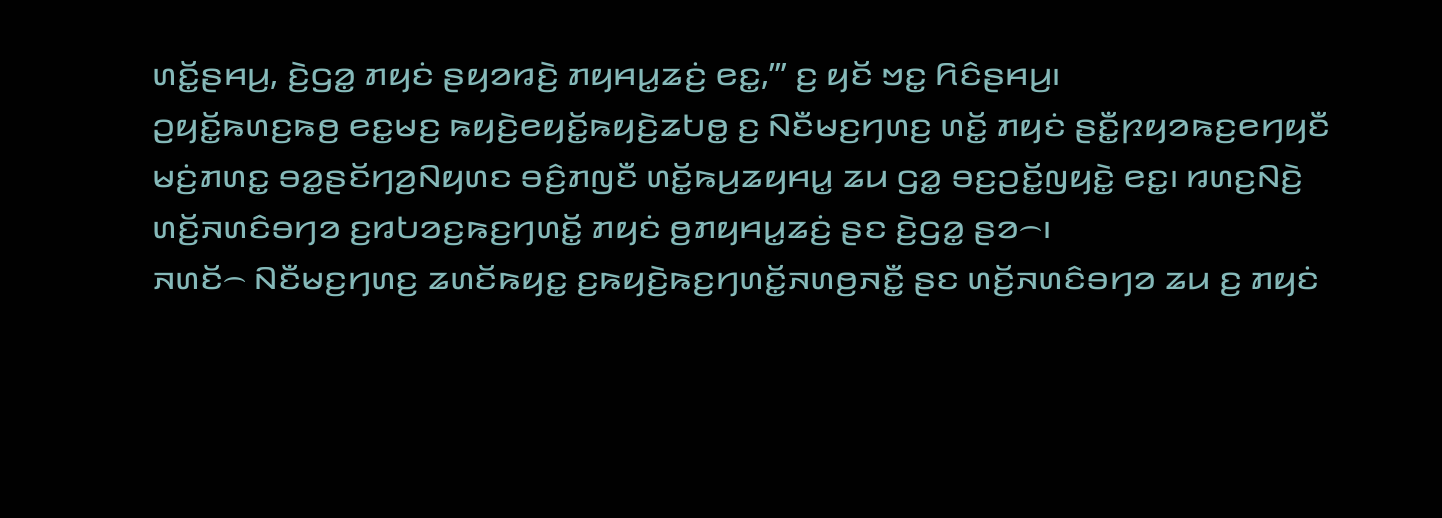ꤛꤢꤩ꤭ꤔꤌꤣ꤬, ꤢꤧ꤬ꤞꤤ꤭ ꤊꤟꤢꤦ ꤔꤟꤤꤙꤢꤧ꤬ ꤊꤟꤌꤣ꤭ꤘꤢꤦ꤬ ꤕꤢ꤭,’” ꤢ꤬ ꤟꤢꤩ ꤠꤢ꤭ ꤖꤢꤨꤔꤌꤣ꤬꤯
ꤑꤟꤢꤩ꤭ꤒꤛꤢ꤬ꤒꤥ꤬ ꤕꤢ꤭ꤗꤢ꤬ ꤒꤟꤢꤧ꤬ꤕꤟꤢꤩ꤭ꤒꤟꤢꤧ꤬ꤘꤝꤥ꤭ ꤢ꤬ ꤡꤢꤪꤗꤢ꤬ꤚꤛꤢ꤬ ꤛꤢꤩ꤭ ꤊꤟꤢꤦ ꤔꤢꤪ꤭ꤐꤟꤤꤒꤢ꤬ꤕꤚꤟꤢꤪ ꤗꤢꤦ꤬ꤊꤛꤢ꤭ ꤋꤤ꤭ꤔꤢꤩꤚꤤ꤬ꤡꤟꤛꤢ ꤋꤢꤨ꤬ꤊꤜꤢꤪ ꤛꤢꤩ꤭ꤒꤣ꤬ꤘꤟꤌꤣ꤭ ꤘꤣ ꤞꤤ꤭ ꤋꤢ꤬ꤑꤢꤩ꤭ꤜꤟꤢꤧ꤭ ꤕꤢ꤭꤯ ꤙꤛꤢ꤬ꤡꤢꤧ꤬ ꤛꤢꤩ꤬ꤏꤛꤢꤨꤋꤚꤤ ꤢ꤬ꤙꤝꤤꤢ꤬ꤒꤢ꤬ꤚꤛꤢꤩ꤭ ꤊꤟꤢꤦ ꤥ꤬ꤊꤟꤌꤣ꤭ꤘꤢꤦ꤬ ꤔꤢ ꤢꤧ꤬ꤞꤤ꤭ ꤔꤤ꤮꤯
ꤏꤛꤢꤩ꤮ ꤡꤢꤪꤗꤢ꤬ꤚꤛꤢ꤬ ꤘꤛꤢꤩꤒꤟꤢ꤭ ꤢ꤬ꤒꤟꤢꤧ꤬ꤒꤢ꤬ꤚꤛꤢꤩ꤭ꤏꤛꤥ꤬ꤏꤢꤪ꤭ ꤔꤢ ꤛꤢꤩ꤬ꤏꤛꤢꤨꤋꤚꤤ ꤘꤣ ꤢ꤬ ꤊꤟꤢꤦ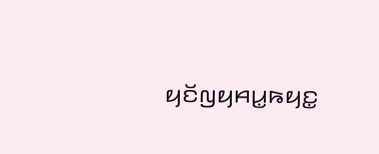ꤟꤢꤩꤜꤟꤌꤣ꤭ꤒꤟꤢ꤭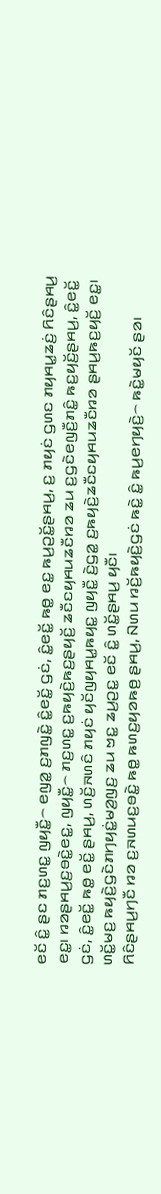ꤕꤢꤩ ꤢꤨ꤭ ꤔꤢ ꤊꤢ꤬ꤛꤢ꤭ ꤜꤟꤢꤪ꤭꤮ ꤕꤜꤤ꤭ ꤢ꤬ꤊꤜꤢꤧ꤭ ꤢꤨ꤭ꤕꤢꤩ꤭ ꤞꤢꤦ, ꤢꤨ꤭ꤕꤢꤩ꤭ ꤒꤥ꤭ ꤕꤢ꤭ ꤒꤣ꤬ꤑꤢꤩ꤭ꤔꤌꤣ꤬, ꤢ꤬ ꤊꤟꤢꤦ ꤞꤛꤢ ꤊꤟꤌꤣ꤭ꤘꤢꤦ꤬ ꤖꤢꤨꤔꤌꤣ꤬ ꤕꤢ꤭꤯ ꤙꤤꤔꤌꤣ꤬ꤢ꤬ꤋꤢꤧ꤭ꤕꤢ꤭, ꤜꤟꤢꤪ꤭꤮ ꤊꤢ꤬ꤛꤢ꤭ ꤢ꤬ꤒꤟꤢꤧ꤬ꤒꤢ꤬ꤔꤟꤢꤩ꤬ ꤘꤢꤪꤢꤟꤌꤣꤘꤢꤪꤙꤤ ꤘꤣ ꤢ꤬ꤞꤢꤧꤕꤜꤢꤪ꤬ꤊꤢꤨ꤭ ꤒꤢ꤬ꤟꤢꤩ꤬ꤔꤌꤣ꤬, ꤢꤨ꤭ꤕꤢꤩ꤭ ꤞꤢꤦ, ꤢꤨ꤭ꤕꤢꤩ꤭ ꤒꤥ꤭ ꤕꤢꤩ꤭ ꤔꤌꤣ꤬, ꤛꤢꤩ꤬ꤏꤛꤢꤨ ꤊꤟꤢꤦ ꤟꤢꤩꤜꤟꤌꤣ꤭ꤒꤟꤢ꤭ ꤜꤟꤢꤪ꤭ ꤢꤧ꤬ꤞꤤ꤭ ꤢ꤬ꤒꤟꤢꤧ꤬ꤘꤢꤪꤢꤟꤌꤣꤘꤢꤪꤙꤤ ꤔꤌꤣ꤬ꤒꤢ꤬ꤟꤢꤩ꤬ ꤕꤢ꤭꤯ ꤛꤢꤩ꤭ꤗꤢ꤬ ꤒꤟꤢꤧ꤬ꤞꤢꤧꤊꤚꤟꤢꤦ꤭ꤗꤤ꤬ꤜꤢ꤬ ꤘꤣ ꤠꤢ꤭ ꤘꤣ꤬ꤑꤢ꤭ ꤕꤢꤩ ꤢꤨ꤭ ꤛꤢꤩ꤭ꤔꤌꤣ꤬ ꤟꤢꤪ꤯
ꤖꤢꤨꤔꤌꤣ꤬ꤚꤢꤪ ꤙꤤ ꤢ꤬ꤏꤛꤣꤢ꤬ꤋꤢꤧ꤭ ꤒꤥ꤭ ꤒꤛꤢ꤬ꤟꤤꤒꤥ꤬ ꤔꤌꤣ꤬, ꤡꤛꤣ ꤙꤢꤩ꤬ꤒꤟꤢꤧ꤬ꤞꤢꤦ ꤒꤢꤧ꤭ ꤢꤨ꤭ ꤒꤣ꤬ꤕꤚꤟꤢꤧ꤬꤮ ꤒꤢꤧ꤭ꤗꤟꤢꤩ ꤔꤤ꤯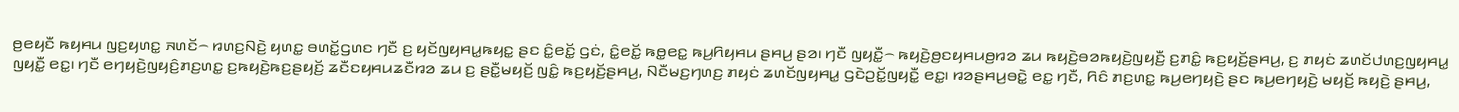ꤥ꤬ꤕꤟꤢꤪ ꤒꤟꤌꤣ ꤜꤢ꤬ꤟꤛꤢ꤭ ꤏꤛꤢꤩ꤮ ꤙꤛꤢ꤬ꤡꤢꤧ꤬ ꤟꤛꤢ꤭ ꤋꤛꤢꤩ꤭ꤞꤛꤢ ꤚꤢꤪ ꤢ꤬ ꤟꤢꤩꤜꤟꤌꤣ꤭ꤒꤟꤢ꤭ ꤔꤢ ꤢꤨ꤭ꤕꤢꤩ꤭ ꤞꤢꤦ, ꤢꤨ꤭ꤕꤢꤩ꤭ ꤒꤥ꤭ꤕꤢ꤭ ꤒꤣ꤬ꤖꤟꤌꤣ ꤔꤌꤣ꤬ ꤔꤤ꤯ ꤚꤢꤪ ꤜꤟꤢꤪ꤭꤮ ꤒꤟꤢꤧ꤬ꤥ꤬ꤢꤟꤌꤣꤥ꤬ꤙꤤ ꤘꤣ ꤒꤟꤢꤧ꤬ꤋꤤꤒꤟꤢꤧ꤬ꤜꤟꤢꤪ꤬ ꤢ꤬ꤊꤢꤨ꤭ ꤒꤢ꤬ꤟꤢꤩ꤬ꤔꤌꤣ꤬, ꤢ꤬ ꤊꤟꤢꤦ ꤘꤛꤢꤩꤓꤛꤢ꤬ꤜꤟꤌꤣ꤭ ꤜꤟꤢꤪ꤭ ꤕꤢ꤭꤯ ꤚꤢꤪ ꤕꤚꤟꤢꤧ꤬ꤜꤟꤢꤨ꤬ꤊꤢ꤬ꤛꤢ꤭ ꤢ꤬ꤒꤟꤢꤧ꤬ꤒꤢ꤬ꤔꤟꤢꤩ꤬ ꤘꤢꤪꤢꤟꤌꤣꤘꤢꤪꤙꤤ ꤘꤣ ꤢ꤬ ꤔꤢꤪ꤭ꤗꤟꤢꤩ꤬ ꤜꤢꤨ꤭ ꤒꤢ꤬ꤟꤢꤩ꤬ꤔꤌꤣ꤬, ꤡꤢꤪꤗꤢ꤬ꤚꤛꤢ꤬ ꤊꤟꤢꤦ ꤘꤛꤢꤩꤜꤟꤌꤣ꤭ ꤞꤢꤧꤑꤢꤩ꤭ꤜꤟꤢꤪ꤭ ꤕꤢ꤭꤯ ꤙꤤꤔꤌꤣ꤬ꤋꤢꤧ꤭ ꤕꤢ꤭ ꤚꤢꤪ, ꤖꤢꤨ ꤊꤢ꤬ꤛꤢ꤭ ꤒꤣ꤬ꤕꤚꤟꤢꤧ꤬ ꤔꤢ ꤒꤣ꤬ꤕꤚꤟꤢꤧ꤬ ꤗꤟꤢꤩ꤬ ꤒꤟꤢꤧ꤬ ꤔꤌꤣ꤬,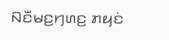ꤡꤢꤪꤗꤢ꤬ꤚꤛꤢ꤬ ꤊꤟꤢꤦ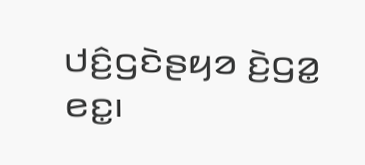ꤓꤢꤨ꤬ꤞꤢꤧꤔꤟꤤ ꤢꤧ꤬ꤞꤤ꤭ ꤕꤢ꤭꤯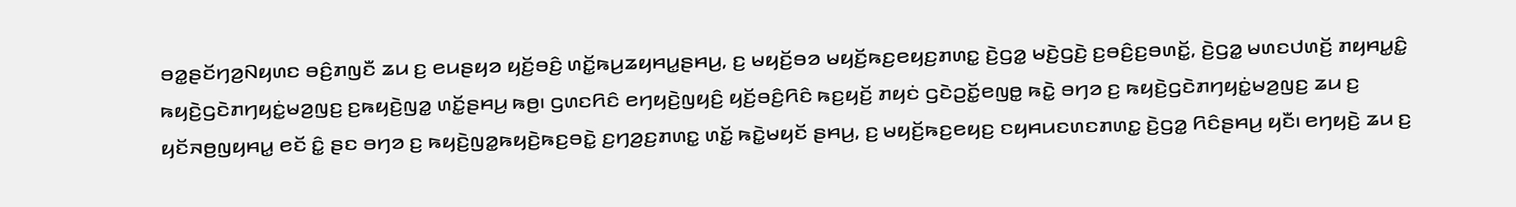ꤋꤤ꤭ꤔꤢꤩꤚꤤ꤬ꤡꤟꤛꤢ ꤋꤢꤨ꤬ꤊꤜꤢꤪ ꤘꤣ ꤢ꤬ ꤕꤣꤔꤟꤤ ꤟꤢꤩ꤬ꤋꤢꤨ꤬ ꤛꤢꤩ꤭ꤒꤣ꤬ꤘꤟꤌꤣ꤭ꤔꤌꤣ꤬, ꤢ꤬ ꤗꤟꤢꤩ꤬ꤋꤤ ꤗꤟꤢꤩ꤬ꤒꤢ꤬ꤕꤟꤢ꤬ꤊꤛꤢ꤭ ꤢꤧ꤬ꤞꤤ꤭ ꤗꤢꤧ꤬ꤞꤢꤧ꤬ ꤢ꤬ꤋꤢꤨ꤬ꤢ꤬ꤋꤛꤢꤩ꤭, ꤢꤧ꤬ꤞꤤ꤭ ꤗꤛꤢꤓꤛꤢꤩ꤬ ꤊꤟꤌꤣ꤭ꤢꤨ꤭ ꤒꤟꤢꤧ꤬ꤞꤢꤧꤊꤚꤟꤢꤦ꤭ꤗꤤ꤬ꤜꤢ꤬ ꤢ꤬ꤒꤟꤢꤧ꤬ꤜꤤ꤭ ꤛꤢꤩ꤭ꤔꤌꤣ꤬ ꤒꤥ꤬꤯ ꤞꤛꤢꤖꤢꤨ ꤕꤚꤟꤢꤧ꤬ꤜꤟꤢꤨ꤬ ꤟꤢꤩ꤬ꤋꤢꤨ꤬ꤖꤢꤨ ꤒꤢ꤬ꤟꤢꤩ꤬ ꤊꤟꤢꤦ ꤞꤢꤧꤑꤢꤩ꤭ꤕꤜꤥ꤭ ꤒꤢꤧ꤭ ꤋꤚꤤ ꤢ꤬ ꤒꤟꤢꤧ꤬ꤞꤢꤧꤊꤚꤟꤢꤦ꤭ꤗꤤ꤬ꤜꤢ꤬ ꤘꤣ ꤢ꤬ ꤟꤢꤩꤏꤥ꤬ꤜꤟꤌꤣ꤭ ꤕꤢꤩ ꤢꤨ꤭ ꤔꤢ ꤋꤚꤤ ꤢ꤬ ꤒꤟꤢꤧ꤬ꤜꤤ꤭ꤒꤟꤢꤧ꤬ꤒꤢ꤬ꤋꤢꤧ꤭ ꤢ꤬ꤚꤤ꤬ꤢ꤬ꤊꤛꤢ꤭ ꤛꤢꤩ꤭ ꤒꤢꤧ꤭ꤗꤟꤢꤩ ꤔꤌꤣ꤬, ꤢ꤬ ꤗꤟꤢꤩ꤬ꤒꤢ꤬ꤕꤟꤢ꤬ ꤢꤟꤌꤣꤢꤛꤢꤊꤛꤢ꤭ ꤢꤧ꤬ꤞꤤ꤭ ꤖꤢꤨꤔꤌꤣ꤬ ꤟꤢꤪ꤯ ꤕꤚꤟꤢꤧ꤬ ꤘꤣ ꤢ꤬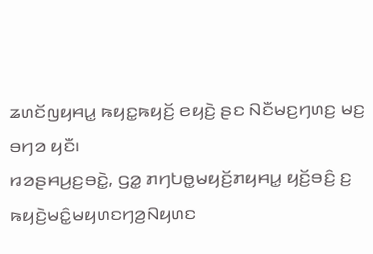ꤘꤛꤢꤩꤜꤟꤌꤣ꤭ ꤒꤟꤢ꤭ꤒꤟꤢꤩ꤬ ꤕꤟꤢꤧ꤬ ꤔꤢ ꤡꤢꤪꤗꤢ꤬ꤚꤛꤢ꤬ ꤗꤢ꤬ ꤋꤚꤤ ꤟꤢꤪ꤯
ꤙꤤꤔꤌꤣ꤬ꤢ꤬ꤋꤢꤧ꤭, ꤞꤤ꤭ ꤊꤚꤝꤥ꤭ꤗꤟꤢꤩ꤬ꤊꤟꤌꤣ꤭ ꤟꤢꤩ꤬ꤋꤢꤨ꤬ ꤢ꤬ ꤒꤟꤢꤧ꤬ꤗꤢꤨ꤭ꤗꤟꤛꤢꤚꤤ꤬ꤡꤟꤛꤢ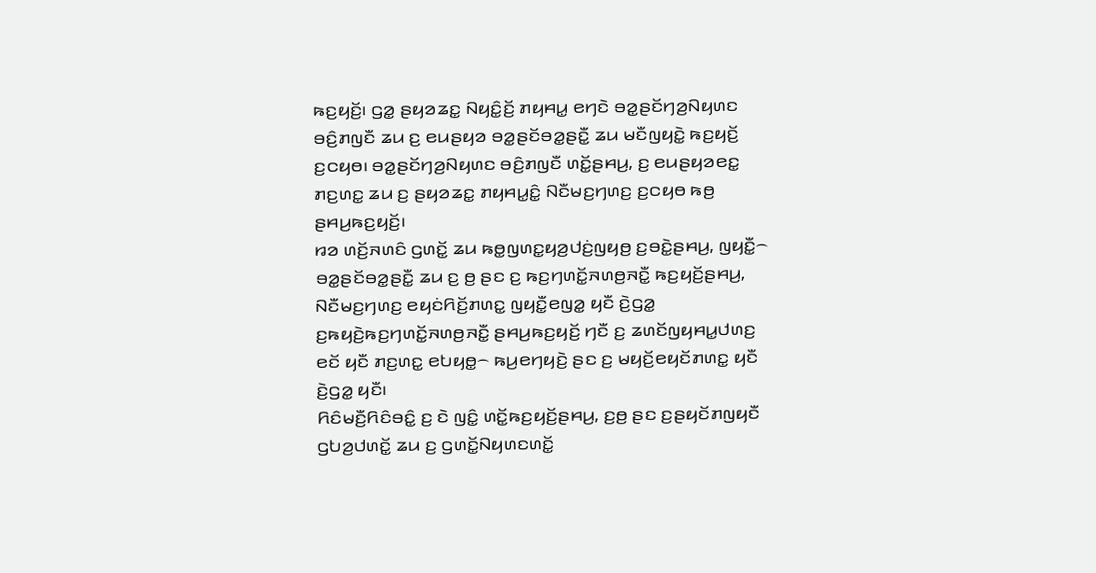ꤒꤢ꤬ꤟꤢꤩ꤬꤯ ꤞꤤ꤭ ꤔꤟꤤꤘꤢ꤭ ꤡꤟꤢꤨ꤭ꤢꤩ꤬ ꤊꤟꤌꤣ꤭ ꤕꤚꤢꤧ ꤋꤤ꤭ꤔꤢꤩꤚꤤ꤬ꤡꤟꤛꤢ ꤋꤢꤨ꤬ꤊꤜꤢꤪ ꤘꤣ ꤢ꤬ ꤕꤣꤔꤟꤤ ꤋꤤ꤭ꤔꤢꤩꤋꤤ꤭ꤔꤢꤪ꤭ ꤘꤣ ꤗꤢꤪꤜꤟꤢꤧ꤭ ꤒꤢ꤬ꤟꤢꤩ꤬ ꤢ꤬ꤍꤟꤥ꤯ ꤋꤤ꤭ꤔꤢꤩꤚꤤ꤬ꤡꤟꤛꤢ ꤋꤢꤨ꤬ꤊꤜꤢꤪ ꤛꤢꤩ꤭ꤔꤌꤣ꤬, ꤢ꤬ ꤕꤣꤔꤟꤤꤕꤢ꤭ ꤊꤢ꤬ꤛꤢ꤭ ꤘꤣ ꤢ꤬ ꤔꤟꤤꤘꤢ꤭ ꤊꤟꤌꤣ꤭ꤢꤨ꤭ ꤡꤢꤪꤗꤢ꤬ꤚꤛꤢ꤬ ꤢ꤬ꤍꤟꤥ ꤒꤥ꤬ ꤔꤌꤣ꤬ꤒꤢ꤬ꤟꤢꤩ꤬꤯
ꤙꤤ ꤛꤢꤩ꤬ꤏꤛꤢꤨ ꤞꤛꤢꤩ꤭ ꤘꤣ ꤒꤥ꤭ꤜꤛꤢ꤭ꤟꤤ꤬ꤓꤢꤦ꤬ꤜꤟꤥ꤬ ꤢ꤬ꤋꤢꤧ꤭ꤔꤌꤣ꤬, ꤜꤟꤢꤪ꤭꤮ ꤋꤤ꤭ꤔꤢꤩꤋꤤ꤭ꤔꤢꤪ꤭ ꤘꤣ ꤢ꤬ ꤥ꤬ ꤔꤢ ꤢ꤬ ꤒꤢ꤬ꤚꤛꤢꤩ꤭ꤏꤛꤥ꤬ꤏꤢꤪ꤭ ꤒꤢ꤬ꤟꤢꤩ꤬ꤔꤌꤣ꤬, ꤡꤢꤪꤗꤢ꤬ꤚꤛꤢ꤬ ꤕꤟꤢꤦꤖꤢꤩ꤬ꤊꤛꤢ꤭ ꤜꤟꤢꤪ꤭ꤕꤜꤤ꤭ ꤟꤢꤪ ꤢꤧ꤬ꤞꤤ꤭ ꤢ꤬ꤒꤟꤢꤧ꤬ꤒꤢ꤬ꤚꤛꤢꤩ꤭ꤏꤛꤥ꤬ꤏꤢꤪ꤭ ꤔꤌꤣ꤬ꤒꤢ꤬ꤟꤢꤩ꤬ ꤚꤢꤪ ꤢ꤬ ꤘꤛꤢꤩꤜꤟꤌꤣ꤭ꤓꤛꤢ꤬ ꤕꤢꤩ ꤟꤢꤪ ꤊꤢ꤬ꤛꤢ꤭ ꤕꤝꤟꤥ꤭꤮ ꤒꤣ꤬ꤕꤚꤟꤢꤧ꤬ ꤔꤢ ꤢ꤬ ꤗꤟꤢꤩ꤬ꤕꤟꤢꤩꤊꤛꤢ꤭ ꤟꤢꤪ ꤢꤧ꤬ꤞꤤ꤭ ꤟꤢꤪ꤯
ꤖꤢꤨꤗꤢꤪ꤬ꤖꤢꤨꤋꤢꤨ꤭ ꤢ꤬ ꤢꤧ ꤜꤢꤨ꤭ ꤛꤢꤩ꤭ꤒꤢ꤬ꤟꤢꤩ꤬ꤔꤌꤣ꤬, ꤢ꤬ꤥ꤬ ꤔꤢ ꤢ꤬ꤔꤟꤢꤩꤊꤜꤟꤢꤪ ꤞꤝꤤ꤬ꤓꤛꤢꤩ꤭ ꤘꤣ ꤢ꤬ ꤞꤛꤢꤩ꤭ꤡꤟꤛꤢꤛꤢꤩ꤭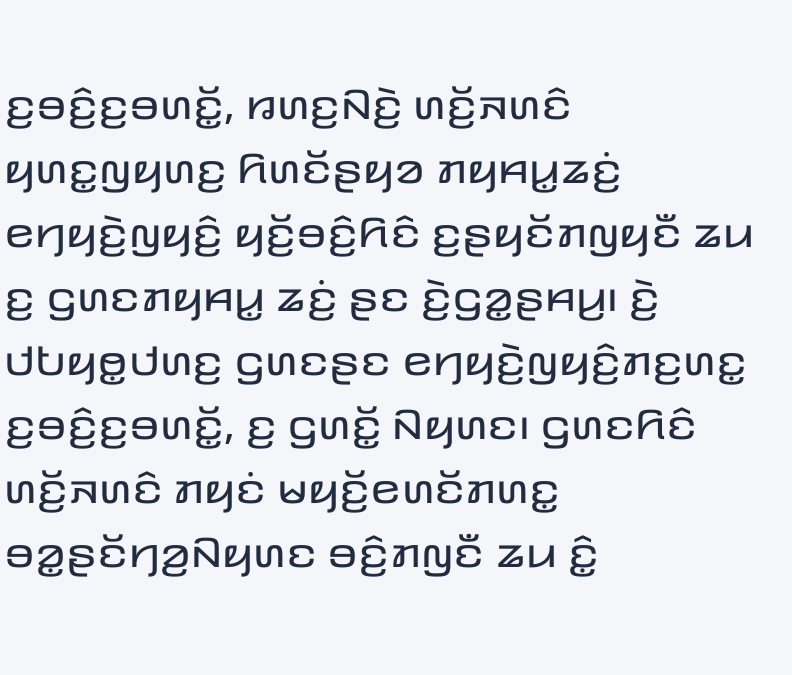ꤢ꤬ꤋꤢꤨ꤬ꤢ꤬ꤋꤛꤢꤩ꤭, ꤙꤛꤢ꤬ꤡꤢꤧ꤬ ꤛꤢꤩ꤬ꤏꤛꤢꤨ ꤟꤛꤢ꤭ꤜꤟꤛꤢ꤬ ꤖꤛꤢꤩꤔꤟꤤ ꤊꤟꤌꤣ꤭ꤘꤢꤦ꤬ ꤕꤚꤟꤢꤧ꤬ꤜꤟꤢꤨ꤬ ꤟꤢꤩ꤬ꤋꤢꤨ꤬ꤖꤢꤨ ꤢ꤬ꤔꤟꤢꤩꤊꤜꤟꤢꤪ ꤘꤣ ꤢ꤬ ꤞꤛꤢꤊꤟꤌꤣ꤭ ꤘꤢꤦ꤬ ꤔꤢ ꤢꤧ꤬ꤞꤤ꤭ꤔꤌꤣ꤬꤯ ꤢꤧ꤬ ꤓꤝꤟꤥ꤭ꤓꤛꤢ꤬ ꤞꤛꤢꤔꤢ ꤕꤚꤟꤢꤧ꤬ꤜꤟꤢꤨ꤬ꤊꤢ꤬ꤛꤢ꤭ ꤢ꤬ꤋꤢꤨ꤬ꤢ꤬ꤋꤛꤢꤩ꤭, ꤢ꤬ ꤞꤛꤢꤩ꤭ ꤡꤟꤛꤢ꤯ ꤞꤛꤢꤖꤢꤨ ꤛꤢꤩ꤬ꤏꤛꤢꤨ ꤊꤟꤢꤦ ꤗꤟꤢꤩ꤬ꤕꤛꤢꤩꤊꤛꤢ꤭ ꤋꤤ꤭ꤔꤢꤩꤚꤤ꤬ꤡꤟꤛꤢ ꤋꤢꤨ꤬ꤊꤜꤢꤪ ꤘꤣ ꤢꤨ꤭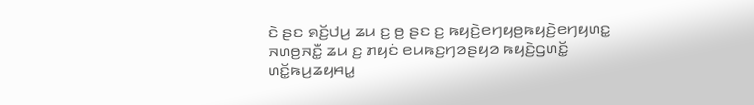ꤢꤧ ꤔꤢ ꤎꤢꤩ꤬ꤓꤣ꤬ ꤘꤣ ꤢ꤬ ꤥ꤬ ꤔꤢ ꤢ꤬ ꤒꤟꤢꤧ꤬ꤕꤚꤟꤥ꤬ꤒꤟꤢꤧ꤬ꤕꤚꤟꤛꤢ꤭ ꤏꤛꤥ꤬ꤏꤢꤪ꤭ ꤘꤣ ꤢ꤬ ꤊꤟꤢꤦ ꤕꤣꤒꤢ꤬ꤚꤤꤔꤟꤤ ꤒꤟꤢꤧ꤬ꤞꤛꤢꤩ꤭ ꤛꤢꤩ꤭ꤒꤣ꤬ꤘꤟꤌꤣ꤭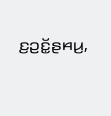ꤢ꤬ꤑꤢꤩ꤭ꤔꤌꤣ꤬,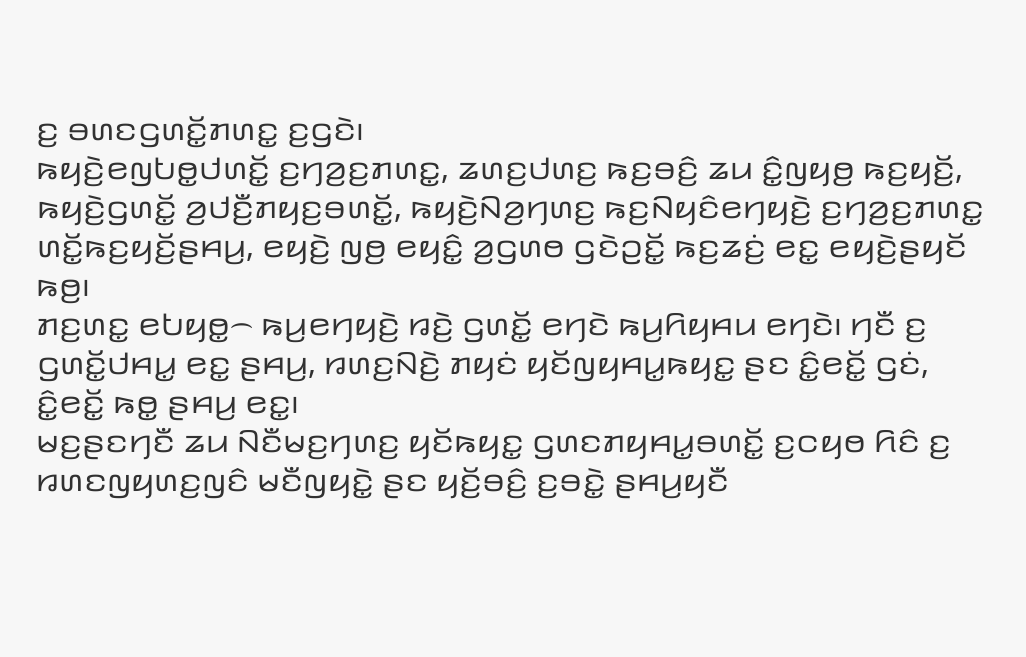ꤢ꤬ ꤋꤛꤢꤞꤛꤢꤩ꤭ꤊꤛꤢ꤭ ꤢ꤬ꤞꤢꤧ꤯
ꤒꤟꤢꤧ꤬ꤕꤜꤝꤥ꤭ꤓꤛꤢꤩ꤭ ꤢ꤬ꤚꤤ꤬ꤢ꤬ꤊꤛꤢ꤭, ꤘꤛꤢ꤬ꤓꤛꤢ꤬ ꤒꤢ꤬ꤋꤢꤨ꤬ ꤘꤣ ꤢꤨ꤭ꤜꤟꤥ꤬ ꤒꤢ꤬ꤟꤢꤩ꤬, ꤒꤟꤢꤧ꤬ꤞꤛꤢꤩ꤭ ꤤ꤬ꤓꤢꤪ꤬ꤊꤟꤢ꤬ꤋꤛꤢꤩ꤭, ꤒꤟꤢꤧ꤬ꤡꤤ꤬ꤚꤛꤢ꤬ ꤒꤢ꤬ꤡꤟꤢꤨꤕꤚꤟꤢꤧ꤬ ꤢ꤬ꤚꤤ꤬ꤢ꤬ꤊꤛꤢ꤭ ꤛꤢꤩ꤭ꤒꤢ꤬ꤟꤢꤩ꤬ꤔꤌꤣ꤬, ꤕꤟꤢꤧ꤬ ꤜꤥ꤬ ꤕꤟꤢꤨ꤭ ꤤ꤬ꤞꤛꤥ ꤞꤢꤧꤑꤢꤩ꤭ ꤒꤢ꤬ꤘꤢꤦ꤬ ꤕꤢ꤭ ꤕꤟꤢꤧ꤬ꤔꤟꤢꤩ ꤒꤥ꤬꤯
ꤊꤢ꤬ꤛꤢ꤭ ꤕꤝꤟꤥ꤭꤮ ꤒꤣ꤬ꤕꤚꤟꤢꤧ꤬ ꤙꤢꤧ꤬ ꤞꤛꤢꤩ꤭ ꤕꤚꤢꤧ ꤒꤣ꤬ꤖꤟꤌꤣ ꤕꤚꤢꤧ꤯ ꤚꤢꤪ ꤢ꤬ ꤞꤛꤢꤩ꤭ꤓꤌꤣ꤭ ꤕꤢ꤭ ꤔꤌꤣ꤬, ꤙꤛꤢ꤬ꤡꤢꤧ꤬ ꤊꤟꤢꤦ ꤟꤢꤩꤜꤟꤌꤣ꤭ꤒꤟꤢ꤭ ꤔꤢ ꤢꤨ꤭ꤕꤢꤩ꤭ ꤞꤢꤦ, ꤢꤨ꤭ꤕꤢꤩ꤭ ꤒꤥ꤭ ꤔꤌꤣ꤬ ꤕꤢ꤭꤯
ꤗꤢ꤬ꤔꤢꤚꤢꤪ ꤘꤣ ꤡꤢꤪꤗꤢ꤬ꤚꤛꤢ꤬ ꤟꤢꤩꤒꤟꤢ꤭ ꤞꤛꤢꤊꤟꤌꤣ꤭ꤋꤛꤢꤩ꤭ ꤢ꤬ꤍꤟꤥ ꤖꤢꤨ ꤢ꤬ ꤙꤛꤢꤜꤟꤛꤢ꤬ꤜꤢꤨ ꤗꤢꤪꤜꤟꤢꤧ꤭ ꤔꤢ ꤟꤢꤩ꤬ꤋꤢꤨ꤬ ꤢ꤬ꤋꤢꤧ꤭ ꤔꤌꤣ꤬ꤟꤢꤪ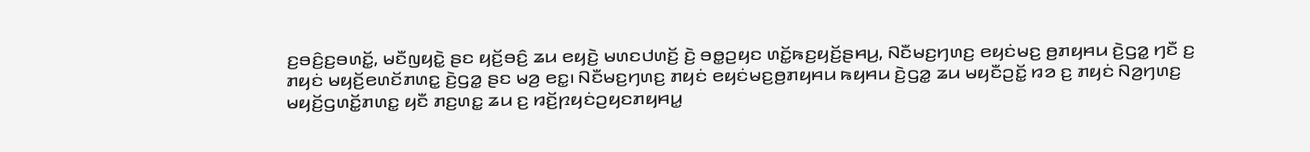ꤢ꤬ꤋꤢꤨ꤬ꤢ꤬ꤋꤛꤢꤩ꤭, ꤗꤢꤪꤜꤟꤢꤧ꤭ ꤔꤢ ꤟꤢꤩ꤬ꤋꤢꤨ꤬ ꤘꤣ ꤕꤟꤢꤧ꤬ ꤗꤛꤢꤓꤛꤢꤩ꤬ ꤢꤧ꤬ ꤋꤥ꤭ꤑꤟꤢ ꤛꤢꤩ꤭ꤒꤢ꤬ꤟꤢꤩ꤬ꤔꤌꤣ꤬, ꤡꤢꤪꤗꤢ꤬ꤚꤛꤢ꤬ ꤕꤟꤢꤦꤗꤢ꤬ ꤥ꤬ꤊꤟꤌꤣ ꤢꤧ꤬ꤞꤤ꤭ ꤚꤢꤪ ꤢ꤬ ꤊꤟꤢꤦ ꤗꤟꤢꤩ꤬ꤕꤛꤢꤩꤊꤛꤢ꤭ ꤢꤧ꤬ꤞꤤ꤭ ꤔꤢ ꤗꤤ꤬ ꤕꤢ꤭꤯ ꤡꤢꤪꤗꤢ꤬ꤚꤛꤢ꤬ ꤊꤟꤢꤦ ꤕꤟꤢꤦꤗꤢ꤬ꤥ꤬ꤊꤟꤌꤣ ꤒꤟꤌꤣ ꤢꤧ꤬ꤞꤤ꤭ ꤘꤣ ꤗꤟꤢꤪꤑꤢꤩ꤭ ꤙꤤ ꤢ꤬ ꤊꤟꤢꤦ ꤡꤤ꤬ꤚꤛꤢ꤬ ꤗꤟꤢꤩ꤬ꤞꤛꤢꤩ꤭ꤊꤛꤢ꤭ ꤟꤢꤪ ꤊꤢ꤬ꤛꤢ꤭ ꤘꤣ ꤢ꤬ ꤙꤢꤩ꤬ꤐꤟꤢꤦꤑꤟꤢꤊꤟꤌꤣ꤭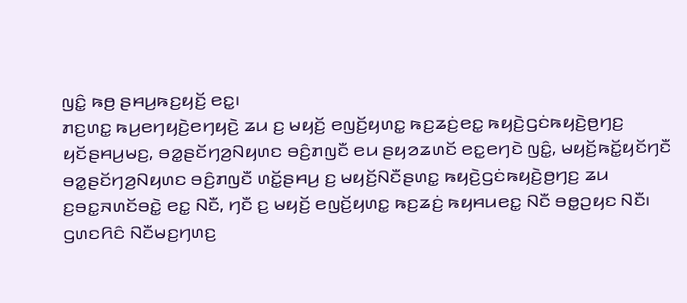ꤜꤢꤨ꤭ ꤒꤥ꤬ ꤔꤌꤣ꤬ꤒꤢ꤬ꤟꤢꤩ꤬ ꤕꤢ꤭꤯
ꤊꤢ꤬ꤛꤢ꤭ ꤒꤣ꤬ꤕꤚꤟꤢꤧ꤬ꤕꤚꤟꤢꤧ꤬ ꤘꤣ ꤢ꤬ ꤗꤟꤢꤩ꤬ ꤕꤜꤢꤩ꤬ꤟꤛꤢ꤭ ꤒꤢ꤬ꤘꤢꤦ꤬ꤕꤢ꤭ ꤒꤟꤢꤧ꤬ꤞꤢꤦꤒꤟꤢꤧ꤬ꤥ꤬ꤚꤢ꤬ ꤟꤢꤩꤔꤌꤣ꤬ꤗꤢ꤬, ꤋꤤ꤭ꤔꤢꤩꤚꤤ꤬ꤡꤟꤛꤢ ꤋꤢꤨ꤬ꤊꤜꤢꤪ ꤕꤣ ꤔꤟꤤꤘꤛꤢꤩ ꤕꤢ꤭ꤕꤚꤢꤧ ꤜꤢꤨ꤭, ꤗꤟꤢꤩ꤬ꤒꤢꤩ꤭ꤟꤢꤩꤚꤢꤪ ꤋꤤ꤭ꤔꤢꤩꤚꤤ꤬ꤡꤟꤛꤢ ꤋꤢꤨ꤬ꤊꤜꤢꤪ ꤛꤢꤩ꤭ꤔꤌꤣ꤬ ꤢ꤬ ꤗꤟꤢꤩ꤬ꤡꤢꤪꤔꤛꤢ꤭ ꤒꤟꤢꤧ꤬ꤞꤢꤦꤒꤟꤢꤧ꤬ꤥ꤬ꤚꤢ꤬ ꤘꤣ ꤢ꤬ꤋꤢ꤭ꤏꤛꤢꤩꤋꤢꤧ꤭ ꤕꤢ꤭ ꤡꤢꤪ, ꤚꤢꤪ ꤢ꤬ ꤗꤟꤢꤩ꤬ ꤕꤜꤢꤩ꤬ꤟꤛꤢ꤭ ꤒꤢ꤬ꤘꤢꤦ꤬ ꤒꤟꤌꤣꤕꤢ꤭ ꤡꤢꤪ ꤋꤥ꤭ꤑꤟꤢ ꤡꤢꤪ꤯ ꤞꤛꤢꤖꤢꤨ ꤡꤢꤪꤗꤢ꤬ꤚꤛꤢ꤬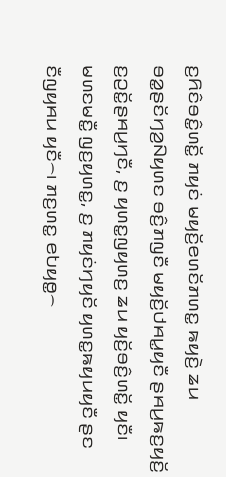ꤢ꤬ꤖꤢꤨꤋꤢꤨ꤭ꤛꤢꤩ꤭ ꤊꤟꤢꤦ ꤗꤟꤢꤩ꤬ꤕꤛꤢꤩꤊꤛꤢ꤭ ꤒꤟꤢꤧ꤬ ꤘꤣ ꤋꤤ꤭ꤔꤢꤩꤚꤤ꤬ꤡꤟꤛꤢ ꤋꤢꤨ꤬ꤊꤜꤢꤪ ꤗꤟꤢꤩ꤬ꤓꤌꤣ꤭ꤟꤢꤪ ꤔꤌꤣ꤬ꤒꤢ꤬ꤟꤢꤩ꤬ ꤢ꤬ꤑꤢꤩ꤭ꤔꤌꤣ꤬ꤚꤢꤪ, ꤢ꤬ ꤟꤛꤢ꤭ꤜꤟꤛꤢ꤬ ꤘꤣ ꤟꤢꤩ꤬ꤋꤢꤨ꤬ꤛꤢꤩ꤭ ꤟꤢꤪ꤯
ꤗꤛꤢꤗꤢꤪ꤭ ꤜꤢ꤬ꤟꤛꤢ꤭, ꤢ꤬ ꤊꤟꤢꤦꤚꤟꤢꤩ ꤟꤛꤢ꤭ꤒꤟꤣꤟꤢꤪ ꤔꤢ ꤢꤪꤜꤟꤌꤣ ꤟꤢꤪ꤮꤯ ꤊꤢ꤬ꤛꤢ꤭ ꤕꤝꤟꤥ꤭꤮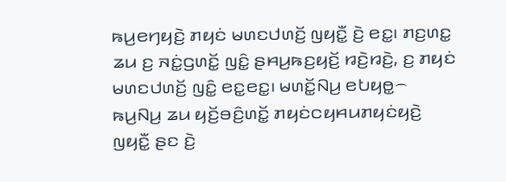ꤒꤣ꤬ꤕꤚꤟꤢꤧ꤬ ꤊꤟꤢꤦ ꤗꤛꤢꤓꤛꤢꤩ꤬ ꤜꤟꤢꤪ꤭ ꤢꤧ꤬ ꤕꤢ꤭꤯ ꤊꤢ꤬ꤛꤢ꤭ ꤘꤣ ꤢ꤬ ꤏꤢꤦ꤭ꤞꤛꤢꤩ꤭ ꤜꤢꤨ꤭ ꤔꤌꤣ꤬ꤒꤢ꤬ꤟꤢꤩ꤬ ꤙꤢꤧ꤬ꤙꤢꤧ꤬, ꤢ꤬ ꤊꤟꤢꤦ ꤗꤛꤢꤓꤛꤢꤩ꤬ ꤜꤢꤨ꤭ ꤕꤢ꤭ꤕꤢ꤭꤯ ꤗꤛꤢꤩ꤭ꤡꤣ꤬ ꤕꤝꤟꤥ꤭꤮ ꤒꤣ꤬ꤡꤣ꤬ ꤘꤣ ꤟꤢꤩ꤬ꤋꤢꤨ꤬ꤛꤢꤩ꤭ ꤊꤟꤢꤦꤍꤟꤌꤣꤊꤟꤢꤦꤟꤢꤧ꤬ ꤜꤟꤢꤪ꤭ ꤔꤢ ꤢꤧ꤬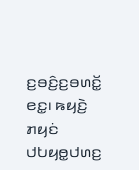ꤢ꤬ꤋꤢꤨ꤬ꤢ꤬ꤋꤛꤢꤩ꤭ ꤕꤢ꤭꤯ ꤒꤟꤢꤧ꤬ ꤊꤟꤢꤦ ꤓꤝꤟꤥ꤭ꤓꤛꤢ꤬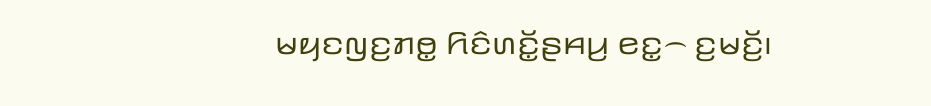ꤗꤟꤢꤜꤢ꤬ꤊꤥ꤭ ꤖꤢꤨꤛꤢꤩ꤭ꤔꤌꤣ꤬ ꤕꤢ꤭꤮ ꤢ꤬ꤗꤢꤩ꤬꤯